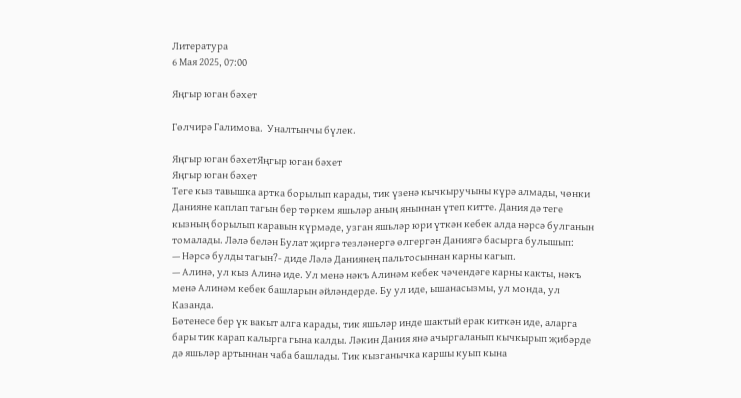Литература
6 Мая 2025, 07:00

Яңгыр юган бәхет

Гөлчирә Галимова.  Уналтынчы бүлек.

Яңгыр юган бәхетЯңгыр юган бәхет
Яңгыр юган бәхет
Теге кыз тавышка артка борылып карады, тик үзенә кычкыручыны күрә алмады, чөнки Данияне каплап тагын бер төркем яшьләр аның яныннан үтеп китте. Дания дә теге кызның борылып каравын күрмәде, узган яшьләр юри үткән кебек алда нәрсә булганын томалады. Ләлә белән Булат җиргә тезләнергә өлгергән Даниягә басырга булышып:
— Нәрсә булды тагын?- диде Ләлә Даниянең пальтосыннан карны кагып.
— Алинә, ул кыз Алинә иде. Ул менә нәкъ Алинәм кебек чәчендәге карны какты, нәкъ менә Алинәм кебек башларын әйләндерде. Бу ул иде, ышанасызмы, ул монда, ул Казанда.
Бөтенесе бер үк вакыт алга карады, тик яшьләр инде шактый ерак киткән иде, аларга бары тик карап калырга гына калды. Ләкин Дания янә ачыргаланып кычкырып җибәрде дә яшьләр артыннан чаба башлады. Тик кызганычка каршы куып кына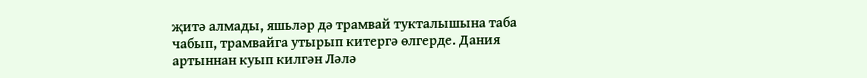җитә алмады, яшьләр дә трамвай тукталышына таба чабып, трамвайга утырып китергә өлгерде. Дания артыннан куып килгән Ләлә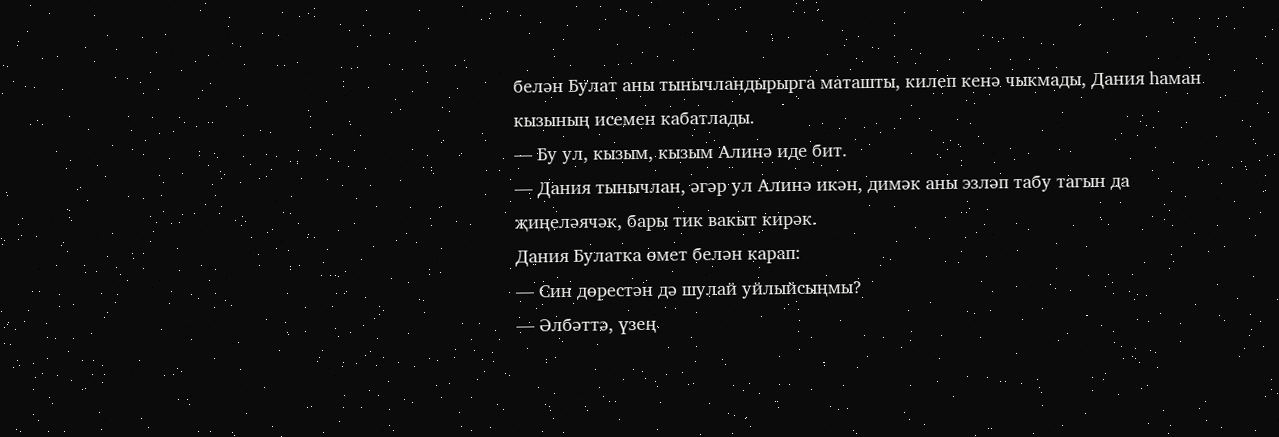белән Булат аны тынычландырырга маташты, килеп кенә чыкмады, Дания һаман кызының исемен кабатлады.
— Бу ул, кызым, кызым Алинә иде бит.
— Дания тынычлан, әгәр ул Алинә икән, димәк аны эзләп табу тагын да җиңеләячәк, бары тик вакыт кирәк.
Дания Булатка өмет белән карап:
— Син дөрестән дә шулай уйлыйсыңмы?
— Әлбәттә, үзең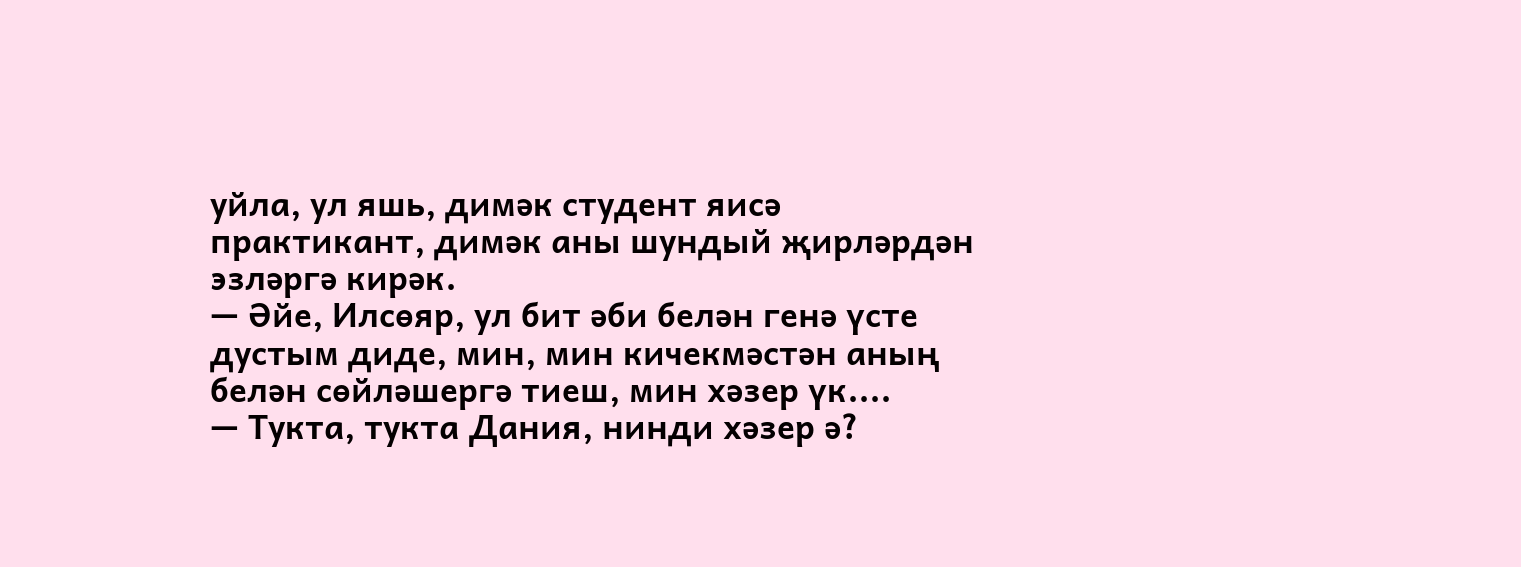уйла, ул яшь, димәк студент яисә практикант, димәк аны шундый җирләрдән эзләргә кирәк.
— Әйе, Илсөяр, ул бит әби белән генә үсте дустым диде, мин, мин кичекмәстән аның белән сөйләшергә тиеш, мин хәзер үк....
— Тукта, тукта Дания, нинди хәзер ә?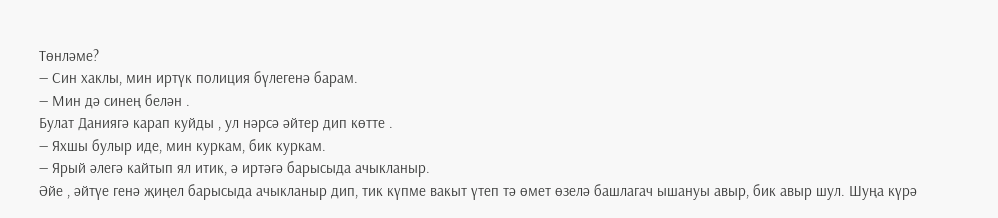Төнләме?
— Син хаклы, мин иртүк полиция бүлегенә барам.
— Мин дә синең белән .
Булат Даниягә карап куйды , ул нәрсә әйтер дип көтте .
— Яхшы булыр иде, мин куркам, бик куркам.
— Ярый әлегә кайтып ял итик, ә иртәгә барысыда ачыкланыр.
Әйе , әйтүе генә җиңел барысыда ачыкланыр дип, тик күпме вакыт үтеп тә өмет өзелә башлагач ышануы авыр, бик авыр шул. Шуңа күрә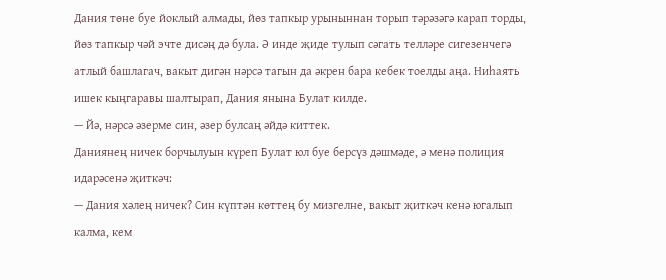Дания төне буе йоклый алмады, йөз тапкыр урыныннан торып тәрәзәгә карап торды, йөз тапкыр чәй эчте дисәң дә була. Ә инде җиде тулып сәгать телләре сигезенчегә атлый башлагач, вакыт дигән нәрсә тагын да әкрен бара кебек тоелды аңа. Ниһаять ишек кыңгаравы шалтырап, Дания янына Булат килде.
— Йә, нәрсә әзерме син, әзер булсаң әйдә киттек.
Даниянең ничек борчылуын күреп Булат юл буе берсүз дәшмәде, ә менә полиция идарәсенә җиткәч:
— Дания хәлең ничек? Син күптән көттең бу мизгелне, вакыт җиткәч кенә югалып калма, кем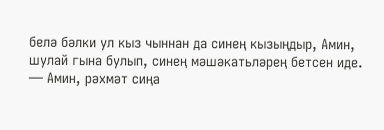белә бәлки ул кыз чыннан да синең кызыңдыр, Амин, шулай гына булып, синең мәшәкатьләрең бетсен иде.
— Амин, рәхмәт сиңа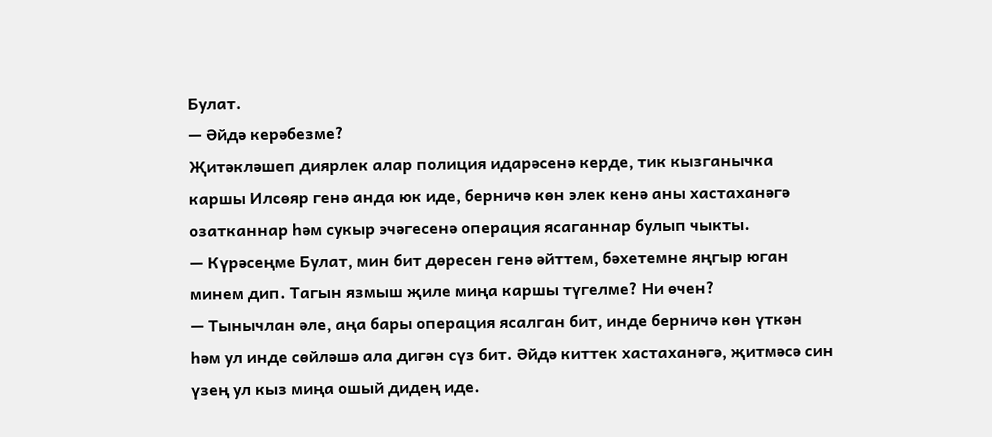Булат.
— Әйдә керәбезме?
Җитәкләшеп диярлек алар полиция идарәсенә керде, тик кызганычка каршы Илсөяр генә анда юк иде, берничә көн элек кенә аны хастаханәгә озатканнар һәм сукыр эчәгесенә операция ясаганнар булып чыкты.
— Күрәсеңме Булат, мин бит дөресен генә әйттем, бәхетемне яңгыр юган минем дип. Тагын язмыш җиле миңа каршы түгелме? Ни өчен?
— Тынычлан әле, аңа бары операция ясалган бит, инде берничә көн үткән һәм ул инде сөйләшә ала дигән сүз бит. Әйдә киттек хастаханәгә, җитмәсә син үзең ул кыз миңа ошый дидең иде.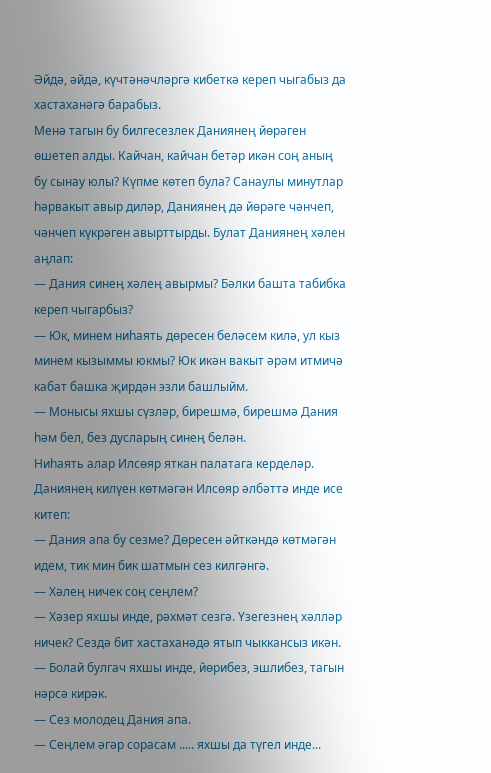Әйдә, әйдә, күчтәнәчләргә кибеткә кереп чыгабыз да хастаханәгә барабыз.
Менә тагын бу билгесезлек Даниянең йөрәген өшетеп алды. Кайчан, кайчан бетәр икән соң аның бу сынау юлы? Күпме көтеп була? Санаулы минутлар һәрвакыт авыр диләр, Даниянең дә йөрәге чәнчеп, чәнчеп күкрәген авырттырды. Булат Даниянең хәлен аңлап:
— Дания синең хәлең авырмы? Бәлки башта табибка кереп чыгарбыз?
— Юк, минем ниһаять дөресен беләсем килә, ул кыз минем кызыммы юкмы? Юк икән вакыт әрәм итмичә кабат башка җирдән эзли башлыйм.
— Монысы яхшы сүзләр, бирешмә, бирешмә Дания һәм бел, без дусларың синең белән.
Ниһаять алар Илсөяр яткан палатага керделәр. Даниянең килүен көтмәгән Илсөяр әлбәттә инде исе китеп:
— Дания апа бу сезме? Дөресен әйткәндә көтмәгән идем, тик мин бик шатмын сез килгәнгә.
— Хәлең ничек соң сеңлем?
— Хәзер яхшы инде, рәхмәт сезгә. Үзегезнең хәлләр ничек? Сездә бит хастаханәдә ятып чыккансыз икән.
— Болай булгач яхшы инде, йөрибез, эшлибез, тагын нәрсә кирәк.
— Сез молодец Дания апа.
— Сеңлем әгәр сорасам ..... яхшы да түгел инде...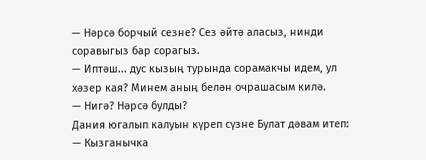— Нәрсә борчый сезне? Сез әйтә аласыз, нинди соравыгыз бар сорагыз.
— Иптәш... дус кызың турында сорамакчы идем, ул хәзер кая? Минем аның белән очрашасым килә.
— Нигә? Нәрсә булды?
Дания югалып калуын күреп сүзне Булат дәвам итеп:
— Кызганычка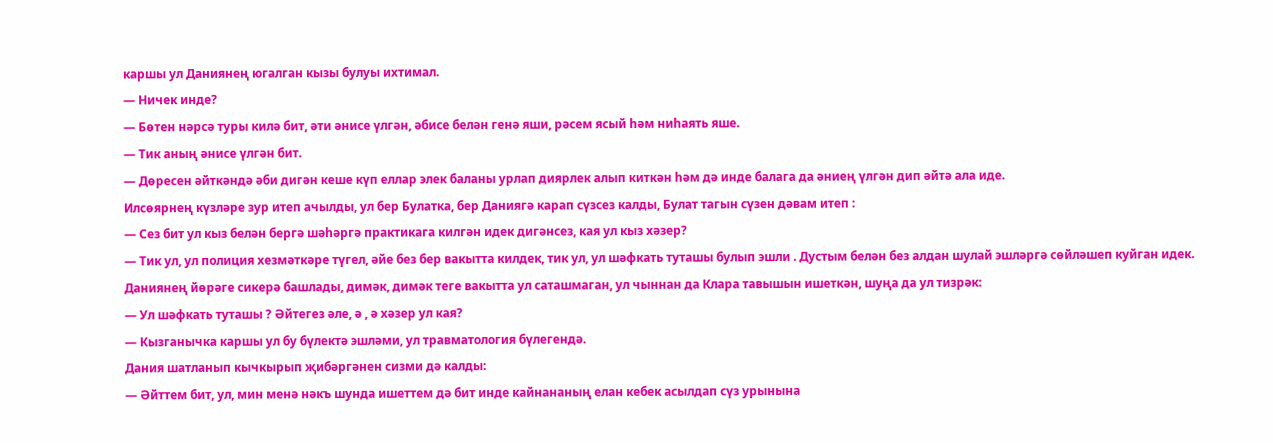каршы ул Даниянең югалган кызы булуы ихтимал.
— Ничек инде?
— Бөтен нәрсә туры килә бит, әти әнисе үлгән, әбисе белән генә яши, рәсем ясый һәм ниһаять яше.
— Тик аның әнисе үлгән бит.
— Дөресен әйткәндә әби дигән кеше күп еллар элек баланы урлап диярлек алып киткән һәм дә инде балага да әниең үлгән дип әйтә ала иде.
Илсөярнең күзләре зур итеп ачылды, ул бер Булатка, бер Даниягә карап сүзсез калды, Булат тагын сүзен дәвам итеп :
— Сез бит ул кыз белән бергә шәһәргә практикага килгән идек дигәнсез, кая ул кыз хәзер?
— Тик ул, ул полиция хезмәткәре түгел, әйе без бер вакытта килдек, тик ул, ул шәфкать туташы булып эшли . Дустым белән без алдан шулай эшләргә сөйләшеп куйган идек.
Даниянең йөрәге сикерә башлады, димәк, димәк теге вакытта ул саташмаган, ул чыннан да Клара тавышын ишеткән, шуңа да ул тизрәк:
— Ул шәфкать туташы ? Әйтегез әле, ә , ә хәзер ул кая?
— Кызганычка каршы ул бу бүлектә эшләми, ул травматология бүлегендә.
Дания шатланып кычкырып җибәргәнен сизми дә калды:
— Әйттем бит, ул, мин менә нәкъ шунда ишеттем дә бит инде кайнананың елан кебек асылдап сүз урынына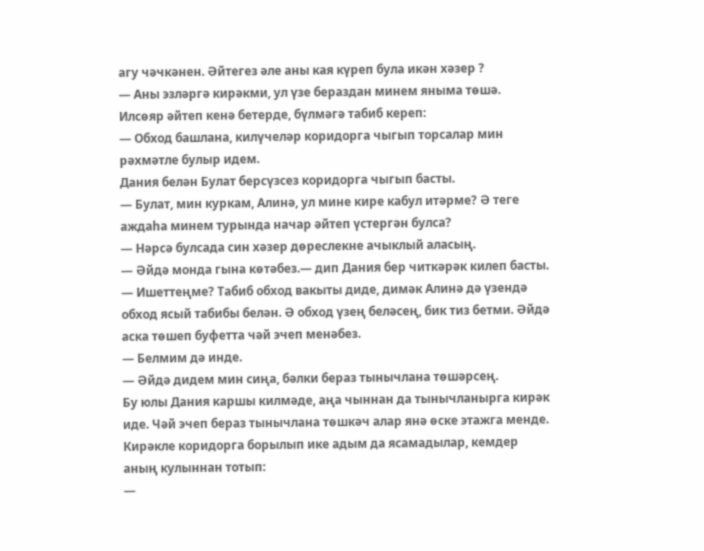агу чәчкәнен. Әйтегез әле аны кая күреп була икән хәзер ?
— Аны эзләргә кирәкми, ул үзе бераздан минем яныма төшә.
Илсөяр әйтеп кенә бетерде, бүлмәгә табиб кереп:
— Обход башлана, килүчеләр коридорга чыгып торсалар мин рәхмәтле булыр идем.
Дания белән Булат берсүзсез коридорга чыгып басты.
— Булат, мин куркам, Алинә, ул мине кире кабул итәрме? Ә теге аждаһа минем турында начар әйтеп үстергән булса?
— Нәрсә булсада син хәзер дөреслекне ачыклый аласың.
— Әйдә монда гына көтәбез.— дип Дания бер читкәрәк килеп басты.
— Ишеттеңме? Табиб обход вакыты диде, димәк Алинә дә үзендә обход ясый табибы белән. Ә обход үзең беләсең, бик тиз бетми. Әйдә аска төшеп буфетта чәй эчеп менәбез.
— Белмим дә инде.
— Әйдә дидем мин сиңа, бәлки бераз тынычлана төшәрсең.
Бу юлы Дания каршы килмәде, аңа чыннан да тынычланырга кирәк иде. Чәй эчеп бераз тынычлана төшкәч алар янә өске этажга менде. Кирәкле коридорга борылып ике адым да ясамадылар, кемдер аның кулыннан тотып:
—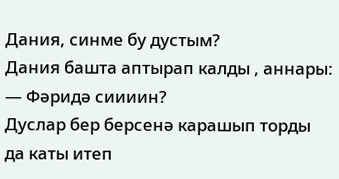Дания, синме бу дустым?
Дания башта аптырап калды , аннары:
— Фәридә сиииин?
Дуслар бер берсенә карашып торды да каты итеп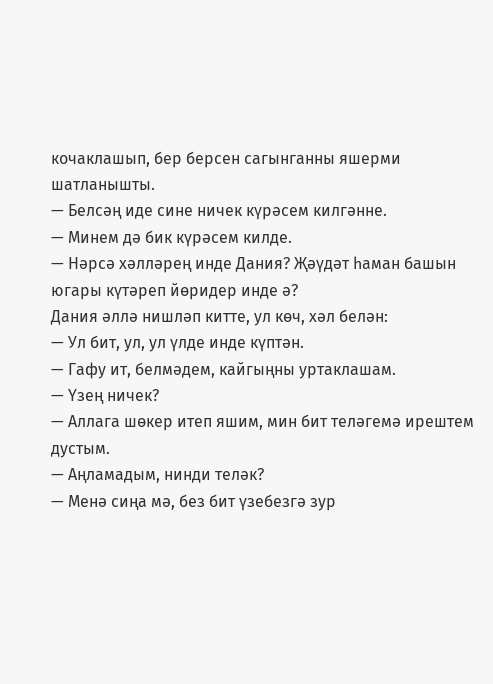кочаклашып, бер берсен сагынганны яшерми шатланышты.
— Белсәң иде сине ничек күрәсем килгәнне.
— Минем дә бик күрәсем килде.
— Нәрсә хәлләрең инде Дания? Җәүдәт һаман башын югары күтәреп йөридер инде ә?
Дания әллә нишләп китте, ул көч, хәл белән:
— Ул бит, ул, ул үлде инде күптән.
— Гафу ит, белмәдем, кайгыңны уртаклашам.
— Үзең ничек?
— Аллага шөкер итеп яшим, мин бит теләгемә ирештем дустым.
— Аңламадым, нинди теләк?
— Менә сиңа мә, без бит үзебезгә зур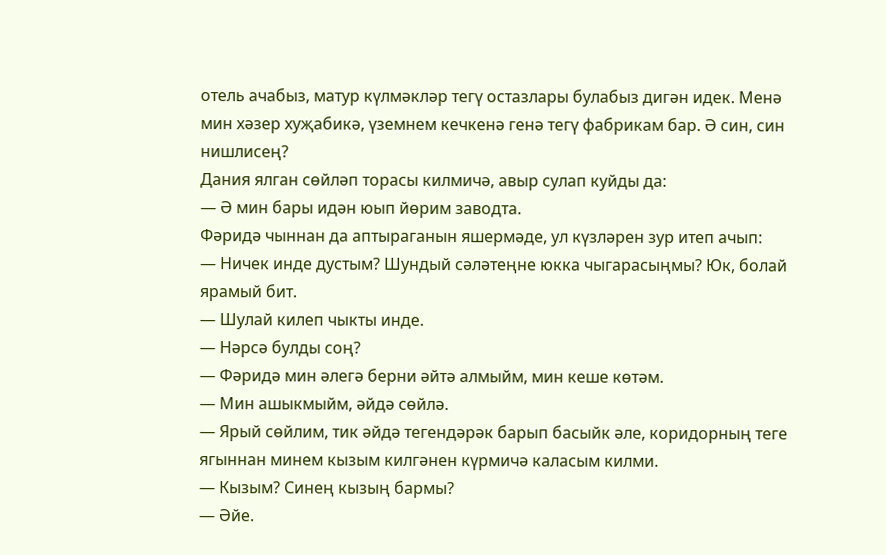отель ачабыз, матур күлмәкләр тегү остазлары булабыз дигән идек. Менә мин хәзер хуҗабикә, үземнем кечкенә генә тегү фабрикам бар. Ә син, син нишлисең?
Дания ялган сөйләп торасы килмичә, авыр сулап куйды да:
— Ә мин бары идән юып йөрим заводта.
Фәридә чыннан да аптыраганын яшермәде, ул күзләрен зур итеп ачып:
— Ничек инде дустым? Шундый сәләтеңне юкка чыгарасыңмы? Юк, болай ярамый бит.
— Шулай килеп чыкты инде.
— Нәрсә булды соң?
— Фәридә мин әлегә берни әйтә алмыйм, мин кеше көтәм.
— Мин ашыкмыйм, әйдә сөйлә.
— Ярый сөйлим, тик әйдә тегендәрәк барып басыйк әле, коридорның теге ягыннан минем кызым килгәнен күрмичә каласым килми.
— Кызым? Синең кызың бармы?
— Әйе.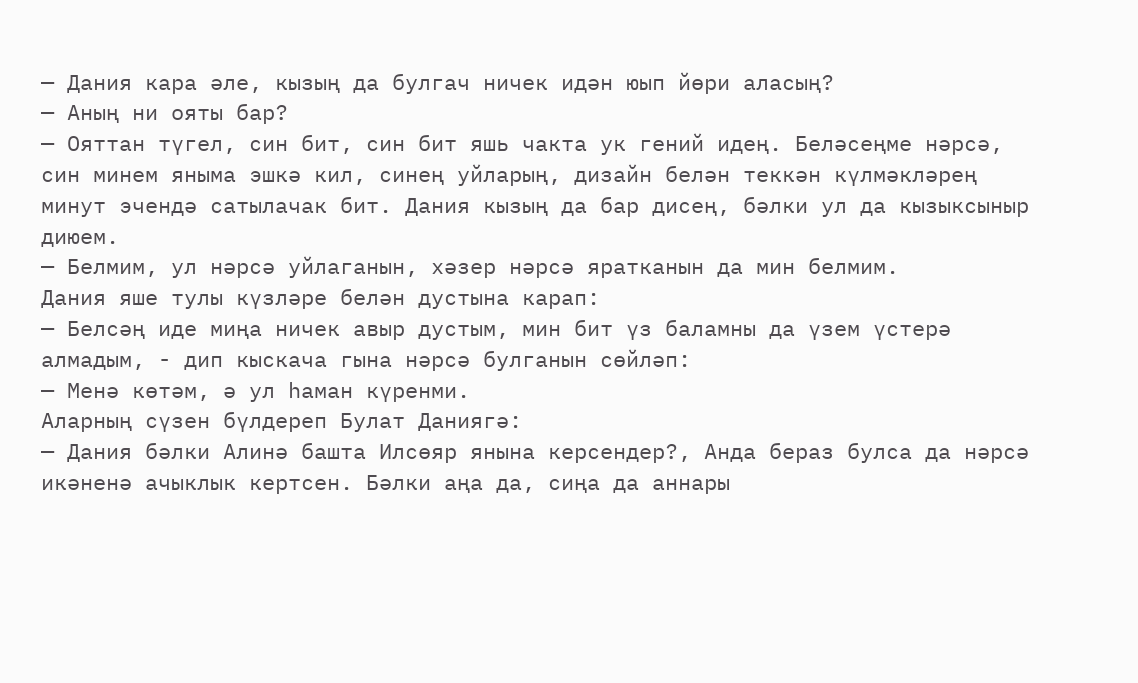— Дания кара әле, кызың да булгач ничек идән юып йөри аласың?
— Аның ни ояты бар?
— Ояттан түгел, син бит, син бит яшь чакта ук гений идең. Беләсеңме нәрсә, син минем яныма эшкә кил, синең уйларың, дизайн белән теккән күлмәкләрең минут эчендә сатылачак бит. Дания кызың да бар дисең, бәлки ул да кызыксыныр диюем.
— Белмим, ул нәрсә уйлаганын, хәзер нәрсә яратканын да мин белмим.
Дания яше тулы күзләре белән дустына карап:
— Белсәң иде миңа ничек авыр дустым, мин бит үз баламны да үзем үстерә алмадым, - дип кыскача гына нәрсә булганын сөйләп:
— Менә көтәм, ә ул һаман күренми.
Аларның сүзен бүлдереп Булат Даниягә:
— Дания бәлки Алинә башта Илсөяр янына керсендер?, Анда бераз булса да нәрсә икәненә ачыклык кертсен. Бәлки аңа да, сиңа да аннары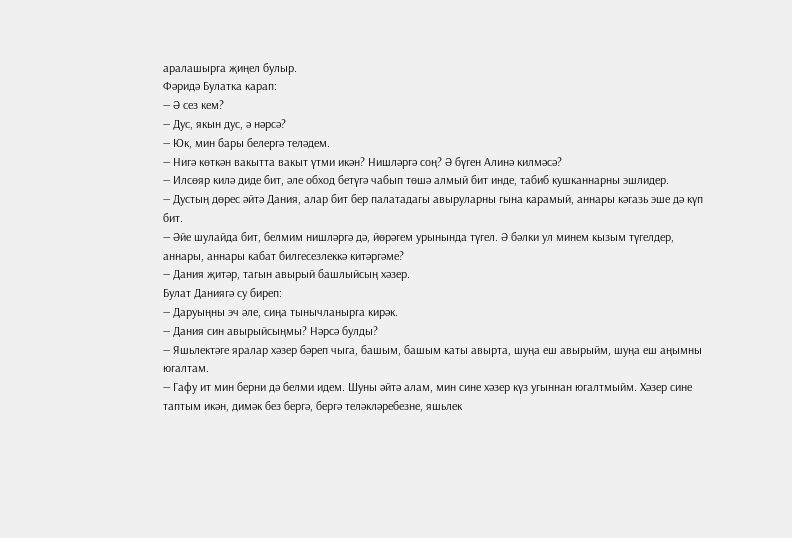аралашырга җиңел булыр.
Фәридә Булатка карап:
— Ә сез кем?
— Дус, якын дус, ә нәрсә?
— Юк, мин бары белергә теләдем.
— Нигә көткән вакытта вакыт үтми икән? Нишләргә соң? Ә бүген Алинә килмәсә?
— Илсөяр килә диде бит, әле обход бетүгә чабып төшә алмый бит инде, табиб кушканнарны эшлидер.
— Дустың дөрес әйтә Дания, алар бит бер палатадагы авыруларны гына карамый, аннары кәгазь эше дә күп бит.
— Әйе шулайда бит, белмим нишләргә дә, йөрәгем урынында түгел. Ә бәлки ул минем кызым түгелдер, аннары, аннары кабат билгесезлеккә китәргәме?
— Дания җитәр, тагын авырый башлыйсың хәзер.
Булат Даниягә су биреп:
— Даруыңны эч әле, сиңа тынычланырга кирәк.
— Дания син авырыйсыңмы? Нәрсә булды?
— Яшьлектәге яралар хәзер бәреп чыга, башым, башым каты авырта, шуңа еш авырыйм, шуңа еш аңымны югалтам.
— Гафу ит мин берни дә белми идем. Шуны әйтә алам, мин сине хәзер күз угыннан югалтмыйм. Хәзер сине таптым икән, димәк без бергә, бергә теләкләребезне, яшьлек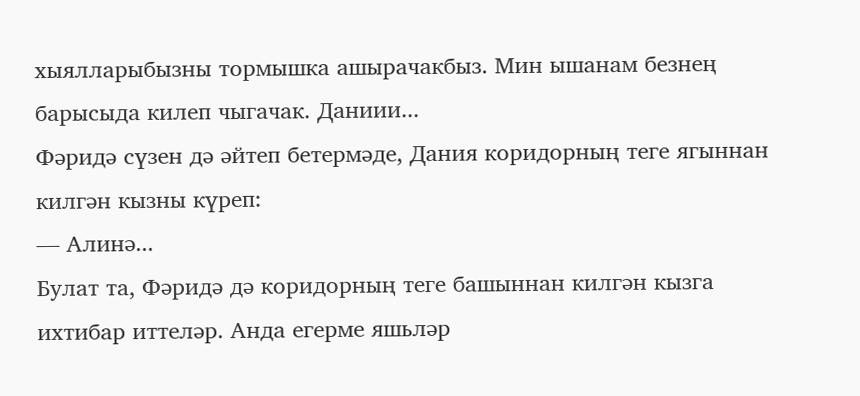хыялларыбызны тормышка ашырачакбыз. Мин ышанам безнең барысыда килеп чыгачак. Даниии...
Фәридә сүзен дә әйтеп бетермәде, Дания коридорның теге ягыннан килгән кызны күреп:
— Алинә...
Булат та, Фәридә дә коридорның теге башыннан килгән кызга ихтибар иттеләр. Анда егерме яшьләр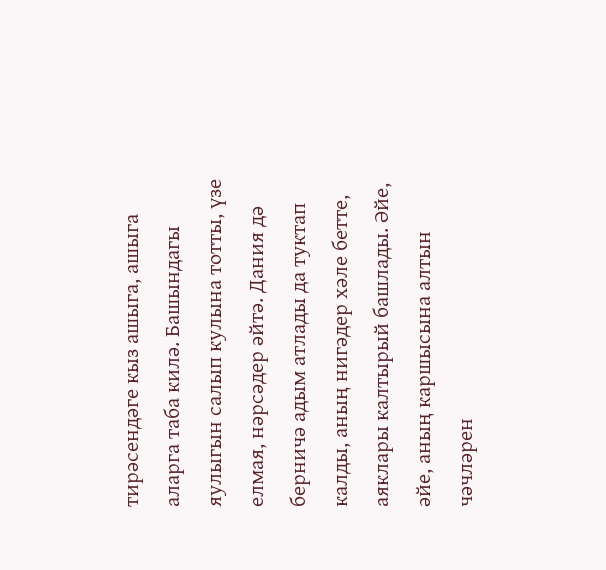тирәсендәге кыз ашыга, ашыга аларга таба килә. Башындагы яулыгын салып кулына тотты, үзе елмая, нәрсәдер әйтә. Дания дә берничә адым атлады да туктап калды, аның нигәдер хәле бетте, аяклары калтырый башлады. Әйе, әйе, аның каршысына алтын чәчләрен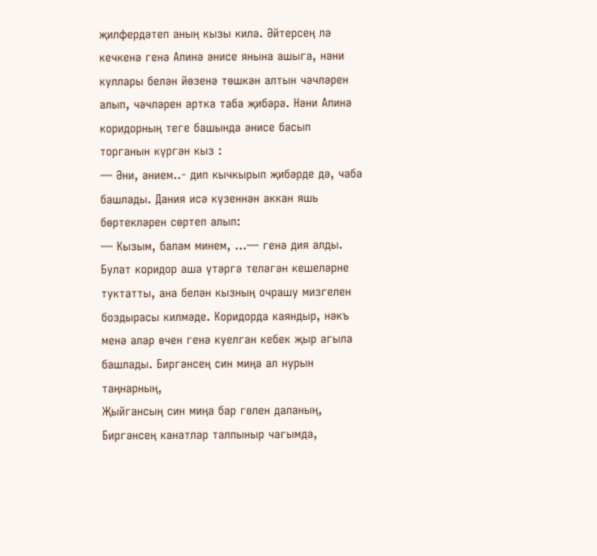җилфердәтеп аның кызы килә. Әйтерсең лә кечкенә генә Алинә әнисе янына ашыга, нәни куллары белән йөзенә төшкән алтын чәчләрен алып, чәчләрен артка таба җибәрә. Нәни Алинә коридорның теге башында әнисе басып торганын күргән кыз :
— Әни, әнием..- дип кычкырып җибәрде дә, чаба башлады. Дания исә күзеннән аккан яшь бөртекләрен сөртеп алып:
— Кызым, балам минем, ...— генә дия алды.
Булат коридор аша үтәргә теләгән кешеләрне туктатты, ана белән кызның очрашу мизгелен боздырасы килмәде. Коридорда каяндыр, нәкъ менә алар өчен генә куелган кебек җыр агыла башлады. Биргәнсең син миңа ал нурын таңнарның,
Җыйгансың син миңа бар гөлен даланың,
Биргәнсең канатлар талпыныр чагымда,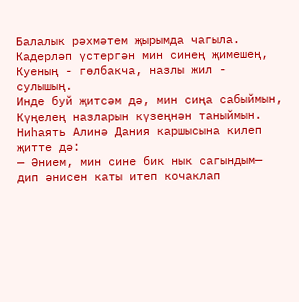Балалык рәхмәтем җырымда чагыла.
Кадерләп үстергән мин синең җимешең,
Куеның - гөлбакча, назлы жил - сулышың.
Инде буй җитсәм дә, мин сиңа сабыймын,
Күңелең назларын күзеңнән таныймын.
Ниһаять Алинә Дания каршысына килеп җитте дә:
— Әнием, мин сине бик нык сагындым— дип әнисен каты итеп кочаклап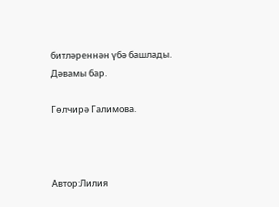битләреннән үбә башлады.
Дәвамы бар.

Гөлчирә Галимова.



Автор:Лилия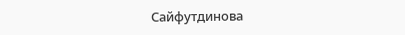Сайфутдинова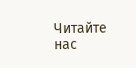Читайте нас